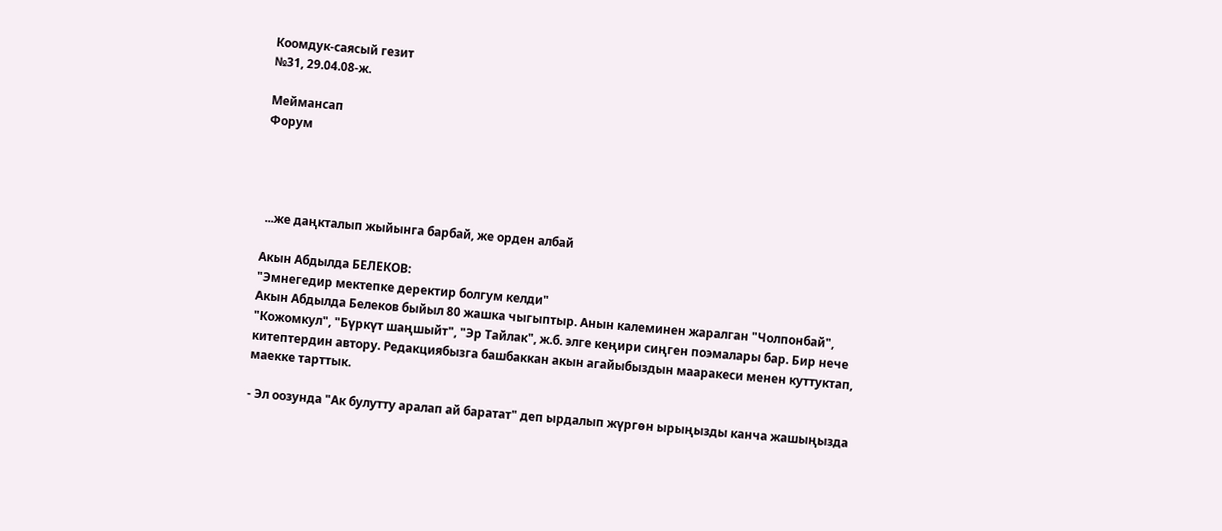Коомдук-саясый гезит
№31, 29.04.08-ж.

Меймансап
Форум




 ...же даңкталып жыйынга барбай, же орден албай

Акын Абдылда БЕЛЕКОВ:
"Эмнегедир мектепке деректир болгум келди"
Акын Абдылда Белеков быйыл 80 жашка чыгыптыр. Анын калеминен жаралган "Чолпонбай", "Кожомкул", "Бүркүт шаңшыйт", "Эр Тайлак", ж.б. элге кеңири сиңген поэмалары бар. Бир нече китептердин автору. Редакциябызга башбаккан акын агайыбыздын мааракеси менен куттуктап, маекке тарттык.

- Эл оозунда "Ак булутту аралап ай баратат" деп ырдалып жүргөн ырыңызды канча жашыңызда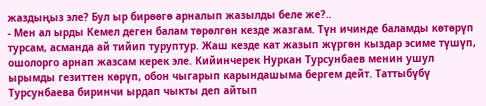жаздыңыз эле? Бул ыр бирөөгө арналып жазылды беле же?..
- Мен ал ырды Кемел деген балам төрөлгөн кезде жазгам. Түн ичинде баламды көтөрүп турсам, асманда ай тийип туруптур. Жаш кезде кат жазып жүргөн кыздар эсиме түшүп, ошолорго арнап жазсам керек эле. Кийинчерек Нуркан Турсунбаев менин ушул ырымды гезиттен көрүп, обон чыгарып карындашыма бергем дейт. Таттыбүбү Турсунбаева биринчи ырдап чыкты деп айтып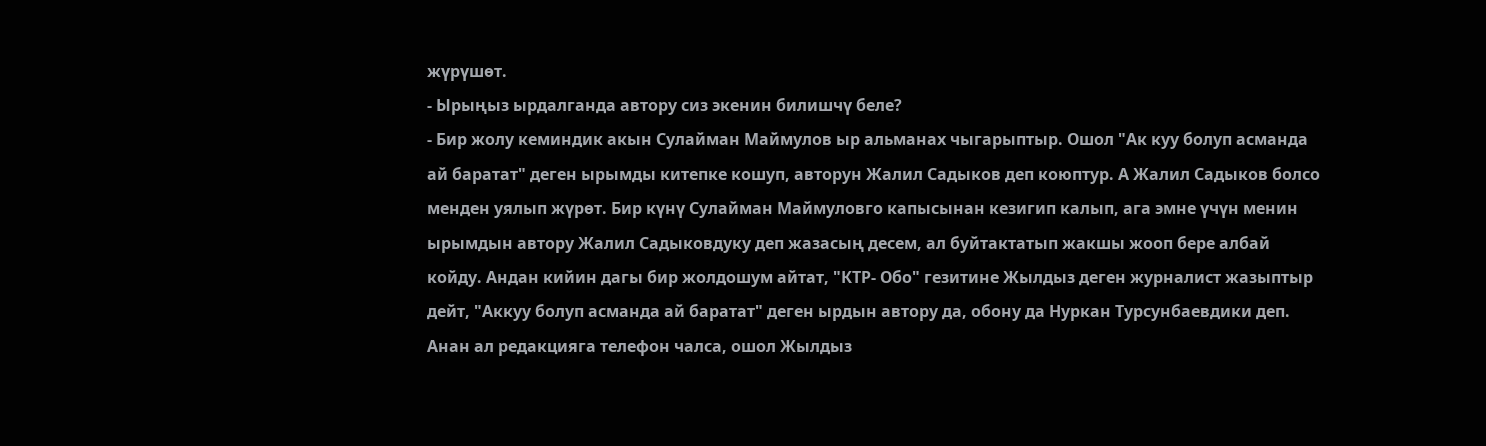жүрүшөт.
- Ырыңыз ырдалганда автору сиз экенин билишчү беле?
- Бир жолу кеминдик акын Сулайман Маймулов ыр альманах чыгарыптыр. Ошол "Ак куу болуп асманда ай баратат" деген ырымды китепке кошуп, авторун Жалил Садыков деп коюптур. А Жалил Садыков болсо менден уялып жүрөт. Бир күнү Сулайман Маймуловго капысынан кезигип калып, ага эмне үчүн менин ырымдын автору Жалил Садыковдуку деп жазасың десем, ал буйтактатып жакшы жооп бере албай койду. Андан кийин дагы бир жолдошум айтат, "КТР- Обо" гезитине Жылдыз деген журналист жазыптыр дейт, "Аккуу болуп асманда ай баратат" деген ырдын автору да, обону да Нуркан Турсунбаевдики деп. Анан ал редакцияга телефон чалса, ошол Жылдыз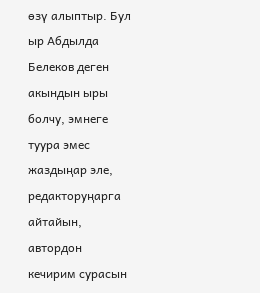өзү алыптыр. Бул ыр Абдылда Белеков деген акындын ыры болчу, эмнеге туура эмес жаздыңар эле, редакторуңарга айтайын, автордон кечирим сурасын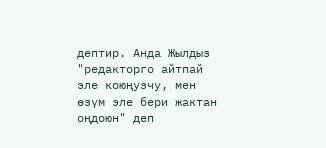дептир. Анда Жылдыз "редакторго айтпай эле коюңузчу, мен өзүм эле бери жактан оңдоюн" деп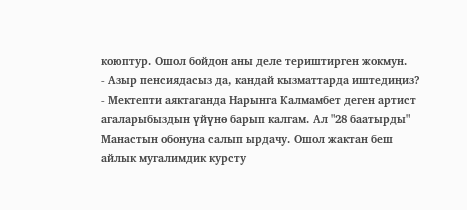коюптур. Ошол бойдон аны деле териштирген жокмун.
- Азыр пенсиядасыз да, кандай кызматтарда иштедиңиз?
- Мектепти аяктаганда Нарынга Калмамбет деген артист агаларыбыздын үйүнө барып калгам. Ал "28 баатырды" Манастын обонуна салып ырдачу. Ошол жактан беш айлык мугалимдик курсту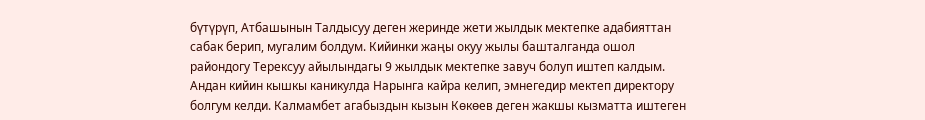бүтүрүп, Атбашынын Талдысуу деген жеринде жети жылдык мектепке адабияттан сабак берип, мугалим болдум. Кийинки жаңы окуу жылы башталганда ошол райондогу Терексуу айылындагы 9 жылдык мектепке завуч болуп иштеп калдым. Андан кийин кышкы каникулда Нарынга кайра келип, эмнегедир мектеп директору болгум келди. Калмамбет агабыздын кызын Көкөев деген жакшы кызматта иштеген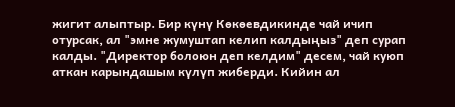жигит алыптыр. Бир күнү Көкөевдикинде чай ичип отурсак, ал "эмне жумуштап келип калдыңыз" деп сурап калды. "Директор болоюн деп келдим" десем, чай куюп аткан карындашым күлүп жиберди. Кийин ал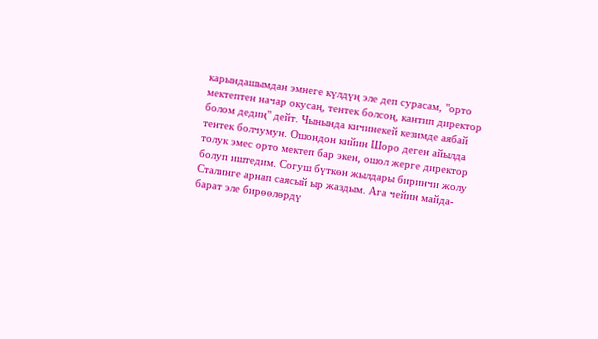карындашымдан эмнеге күлдүң эле деп сурасам, "орто мектептен начар окусаң, тентек болсоң, кантип директор болом дедиң" дейт. Чынында кичинекей кезимде аябай тентек болчумун. Ошондон кийин Шоро деген айылда толук эмес орто мектеп бар экен, ошол жерге директор болуп иштедим. Согуш бүткөн жылдары биринчи жолу Сталинге арнап саясый ыр жаздым. Ага чейин майда-барат эле бирөөлөрдү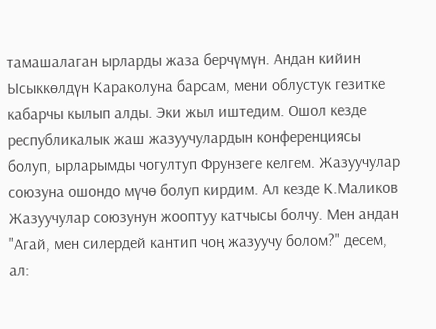тамашалаган ырларды жаза берчүмүн. Андан кийин Ысыккөлдүн Караколуна барсам, мени облустук гезитке кабарчы кылып алды. Эки жыл иштедим. Ошол кезде республикалык жаш жазуучулардын конференциясы болуп, ырларымды чогултуп Фрунзеге келгем. Жазуучулар союзуна ошондо мүчө болуп кирдим. Ал кезде К.Маликов Жазуучулар союзунун жооптуу катчысы болчу. Мен андан "Агай, мен силердей кантип чоң жазуучу болом?" десем, ал: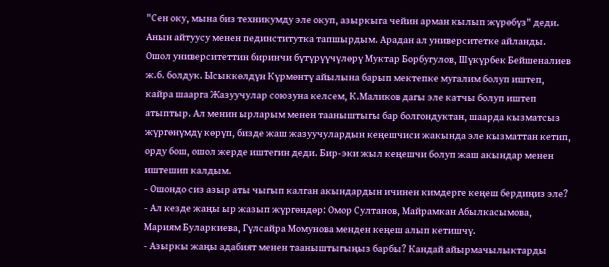"Сен оку, мына биз техникумду эле окуп, азыркыга чейин арман кылып жүрөбүз" деди. Анын айтуусу менен пединститутка тапшырдым. Арадан ал университетке айланды. Ошол университеттин биринчи бүтүрүүчүлөрү Муктар Борбугулов, Шүкүрбек Бейшеналиев ж.б. болдук. Ысыккөлдүн Күрмөнтү айылына барып мектепке мугалим болуп иштеп, кайра шаарга Жазуучулар союзуна келсем, К.Маликов дагы эле катчы болуп иштеп атыптыр. Ал менин ырларым менен тааныштыгы бар болгондуктан, шаарда кызматсыз жүргөнүмдү көрүп, бизде жаш жазуучулардын кеңешчиси жакында эле кызматтан кетип, орду бош, ошол жерде иштегин деди. Бир-эки жыл кеңешчи болуп жаш акындар менен иштешип калдым.
- Ошондо сиз азыр аты чыгып калган акындардын ичинен кимдерге кеңеш бердиңиз эле?
- Ал кезде жаңы ыр жазып жүргөндөр: Омор Султанов, Майрамкан Абылкасымова, Мариям Буларкиева, Гүлсайра Момунова менден кеңеш алып кетишчү.
- Азыркы жаңы адабият менен тааныштыгыңыз барбы? Кандай айырмачылыктарды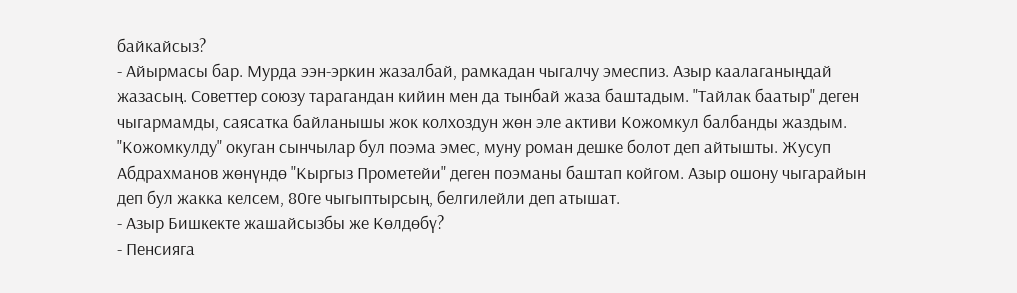байкайсыз?
- Айырмасы бар. Мурда ээн-эркин жазалбай, рамкадан чыгалчу эмеспиз. Азыр каалаганыңдай жазасың. Советтер союзу тарагандан кийин мен да тынбай жаза баштадым. "Тайлак баатыр" деген чыгармамды, саясатка байланышы жок колхоздун жөн эле активи Кожомкул балбанды жаздым. "Кожомкулду" окуган сынчылар бул поэма эмес, муну роман дешке болот деп айтышты. Жусуп Абдрахманов жөнүндө "Кыргыз Прометейи" деген поэманы баштап койгом. Азыр ошону чыгарайын деп бул жакка келсем, 80ге чыгыптырсың, белгилейли деп атышат.
- Азыр Бишкекте жашайсызбы же Көлдөбү?
- Пенсияга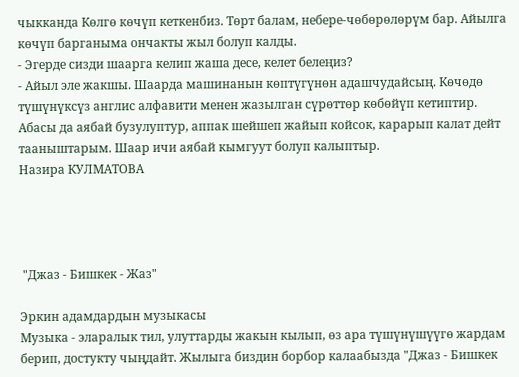чыкканда Көлгө көчүп кеткенбиз. Төрт балам, небере-чөбөрөлөрүм бар. Айылга көчүп барганыма ончакты жыл болуп калды.
- Эгерде сизди шаарга келип жаша десе, келет белеңиз?
- Айыл эле жакшы. Шаарда машинанын көптүгүнөн адашчудайсың. Көчөдө түшүнүксүз англис алфавити менен жазылган сүрөттөр көбөйүп кетиптир. Абасы да аябай бузулуптур, аппак шейшеп жайып койсок, карарып калат дейт тааныштарым. Шаар ичи аябай кымгуут болуп калыптыр.
Назира КУЛМАТОВА




 "Джаз - Бишкек - Жаз"

Эркин адамдардын музыкасы
Музыка - эларалык тил, улуттарды жакын кылып, өз ара түшүнүшүүгө жардам берип, достукту чыңдайт. Жылыга биздин борбор калаабызда "Джаз - Бишкек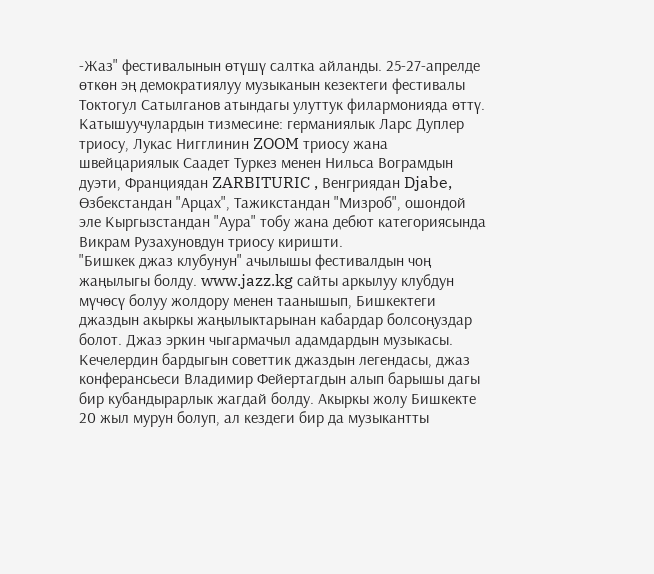-Жаз" фестивалынын өтүшү салтка айланды. 25-27-апрелде өткөн эң демократиялуу музыканын кезектеги фестивалы Токтогул Сатылганов атындагы улуттук филармонияда өттү.
Катышуучулардын тизмесине: германиялык Ларс Дуплер триосу, Лукас Нигглинин ZOOM триосу жана швейцариялык Саадет Туркез менен Нильса Вограмдын дуэти, Франциядан ZARBITURIC , Венгриядан Djabe, Өзбекстандан "Арцах", Тажикстандан "Мизроб", ошондой эле Кыргызстандан "Аура" тобу жана дебют категориясында Викрам Рузахуновдун триосу киришти.
"Бишкек джаз клубунун" ачылышы фестивалдын чоң жаңылыгы болду. www.jazz.kg сайты аркылуу клубдун мүчөсү болуу жолдору менен таанышып, Бишкектеги джаздын акыркы жаңылыктарынан кабардар болсоңуздар болот. Джаз эркин чыгармачыл адамдардын музыкасы.
Кечелердин бардыгын советтик джаздын легендасы, джаз конферансьеси Владимир Фейертагдын алып барышы дагы бир кубандырарлык жагдай болду. Акыркы жолу Бишкекте 20 жыл мурун болуп, ал кездеги бир да музыкантты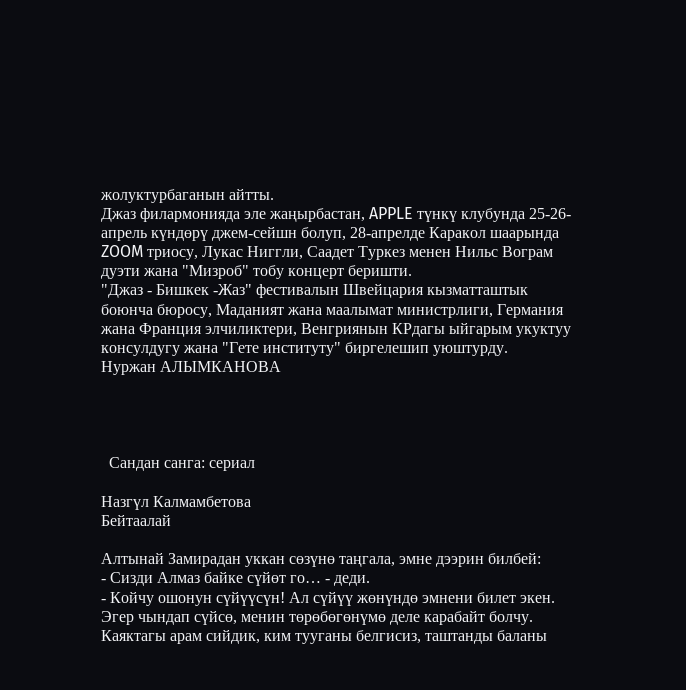жолуктурбаганын айтты.
Джаз филармонияда эле жаңырбастан, APPLE түнкү клубунда 25-26-апрель күндөрү джем-сейшн болуп, 28-апрелде Каракол шаарында ZOOM триосу, Лукас Ниггли, Саадет Туркез менен Нильс Вограм дуэти жана "Мизроб" тобу концерт беришти.
"Джаз - Бишкек -Жаз" фестивалын Швейцария кызматташтык боюнча бюросу, Маданият жана маалымат министрлиги, Германия жана Франция элчиликтери, Венгриянын КРдагы ыйгарым укуктуу консулдугу жана "Гете институту" биргелешип уюштурду.
Нуржан АЛЫМКАНОВА




  Сандан санга: сериал

Назгүл Калмамбетова
Бейтаалай

Алтынай Замирадан уккан сөзүнө таңгала, эмне дээрин билбей:
- Сизди Алмаз байке сүйөт го… - деди.
- Койчу ошонун сүйүүсүн! Ал сүйүү жөнүндө эмнени билет экен. Эгер чындап сүйсө, менин төрөбөгөнүмө деле карабайт болчу. Каяктагы арам сийдик, ким тууганы белгисиз, таштанды баланы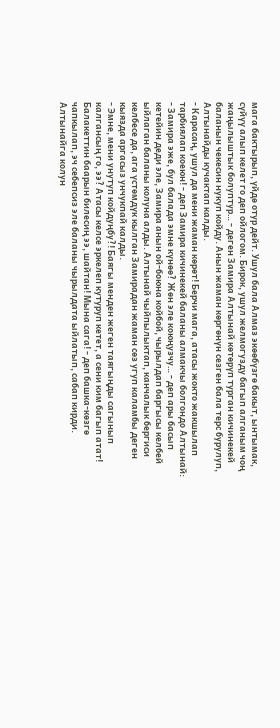мага бактырып, үйдө отур дейт. Ушул бала Алмаз экөөбүзгө бакыт, ынтымак, сүйүү алып келет го деп ойлогом. Бирок, ушул желмогузду багып алганым чоң жаңылыштык болуптур… - деген Замира Алтынай көтөрүп турган кичинекей баланын чекесин нукуп койду. Анын жаман көргөнүн сезген бала терс бурулуп, Алтынайды кучактап калды.
- Карасаң, ушул да мени жаман көрөт! Берчи мага, атасы жокто жакшылап тарбиялап коеюн! - деп Замира кичинекей баланы алмакчы болгондо Алтынай:
- Замира эже, бул балада эмне күнөө? Жөн эле коюңузчу… - деп ары басып кетейин деди эле, Замира анын ой-боюна койбой, чырылдап баргысы келбей ыйлаган баланы колуна алды. Алтынай чыйпылыктап, канчалык бергиси келбесе да, ага үстөмдүк кылган Замирадан жаман сөз угуп каламбы деген кыязда аргасыз унчукпай калды.
- Эмне, мени унутуп койдуңбу?! Баягы менден жеген таягыңды сагынып калгансың го, ээ? Атасы келсе эркелеп кутуруп кетет, а сени ким багып атат! Балакеттин баарын билесиң ээ, шайтан! Мына сага! - деп башка-көзгө чапкылап, эч себепсиз эле баланы чырылдата ыйлатып, сабап кирди. Алтынайга колун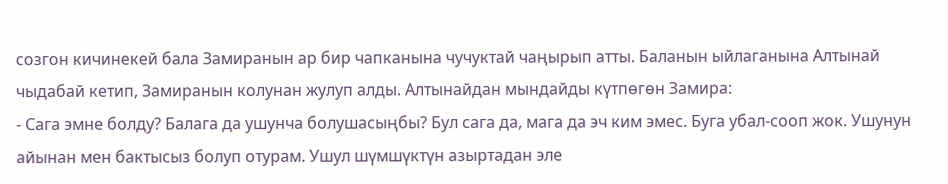созгон кичинекей бала Замиранын ар бир чапканына чучуктай чаңырып атты. Баланын ыйлаганына Алтынай чыдабай кетип, Замиранын колунан жулуп алды. Алтынайдан мындайды күтпөгөн Замира:
- Сага эмне болду? Балага да ушунча болушасыңбы? Бул сага да, мага да эч ким эмес. Буга убал-сооп жок. Ушунун айынан мен бактысыз болуп отурам. Ушул шүмшүктүн азыртадан эле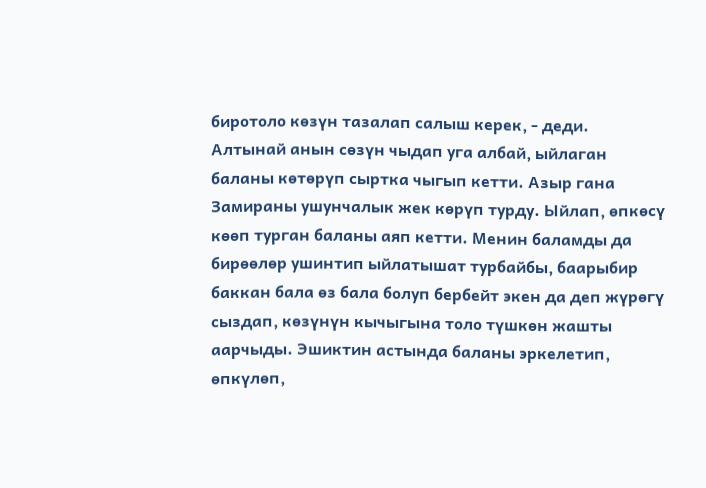биротоло көзүн тазалап салыш керек, - деди.
Алтынай анын сөзүн чыдап уга албай, ыйлаган баланы көтөрүп сыртка чыгып кетти. Азыр гана Замираны ушунчалык жек көрүп турду. Ыйлап, өпкөсү көөп турган баланы аяп кетти. Менин баламды да бирөөлөр ушинтип ыйлатышат турбайбы, баарыбир баккан бала өз бала болуп бербейт экен да деп жүрөгү сыздап, көзүнүн кычыгына толо түшкөн жашты аарчыды. Эшиктин астында баланы эркелетип, өпкүлөп,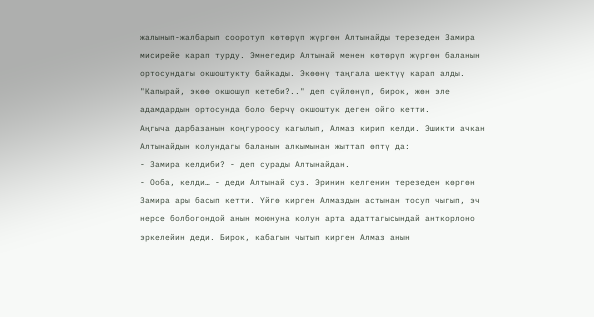жалынып-жалбарып сооротуп көтөрүп жүргөн Алтынайды терезеден Замира мисирейе карап турду. Эмнегедир Алтынай менен көтөрүп жүргөн баланын ортосундагы окшоштукту байкады. Экөөнү таңгала шектүү карап алды. "Капырай, экөө окшошуп кетеби?.." деп сүйлөнүп, бирок, жөн эле адамдардын ортосунда боло берчү окшоштук деген ойго кетти.
Аңгыча дарбазанын коңгуроосу кагылып, Алмаз кирип келди. Эшикти ачкан Алтынайдын колундагы баланын алкымынан жыттап өптү да:
- Замира келдиби? - деп сурады Алтынайдан.
- Ооба, келди… - деди Алтынай суз. Эринин келгенин терезеден көргөн Замира ары басып кетти. Үйгө кирген Алмаздын астынан тосуп чыгып, эч нерсе болбогондой анын моюнуна колун арта адаттагысындай анткорлоно эркелейин деди. Бирок, кабагын чытып кирген Алмаз анын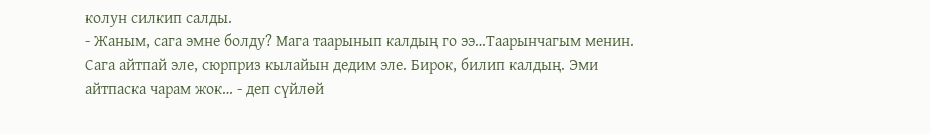колун силкип салды.
- Жаным, сага эмне болду? Мага таарынып калдың го ээ…Таарынчагым менин. Сага айтпай эле, сюрприз кылайын дедим эле. Бирок, билип калдың. Эми айтпаска чарам жок… - деп сүйлөй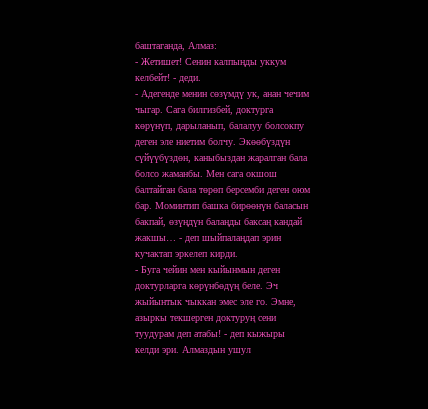баштаганда, Алмаз:
- Жетишет! Сенин калпыңды уккум келбейт! - деди.
- Адегенде менин сөзүмдү ук, анан чечим чыгар. Сага билгизбей, доктурга көрүнүп, дарыланып, балалуу болсокпу деген эле ниетим болчу. Экөөбүздүн сүйүүбүздөн, каныбыздан жаралган бала болсо жаманбы. Мен сага окшош балтайган бала төрөп берсемби деген оюм бар. Моминтип башка бирөөнүн баласын бакпай, өзүңдүн балаңды баксаң кандай жакшы… - деп шыйпалаңдап эрин кучактап эркелеп кирди.
- Буга чейин мен кыйынмын деген доктурларга көрүнбөдүң беле. Эч жыйынтык чыккан эмес эле го. Эмне, азыркы текшерген доктуруң сени туудурам деп атабы! - деп кыжыры келди эри. Алмаздын ушул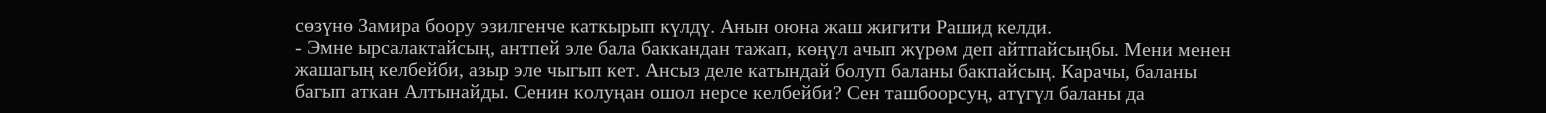сөзүнө Замира боору эзилгенче каткырып күлдү. Анын оюна жаш жигити Рашид келди.
- Эмне ырсалактайсың, антпей эле бала баккандан тажап, көңүл ачып жүрөм деп айтпайсыңбы. Мени менен жашагың келбейби, азыр эле чыгып кет. Ансыз деле катындай болуп баланы бакпайсың. Карачы, баланы багып аткан Алтынайды. Сенин колуңан ошол нерсе келбейби? Сен ташбоорсуң, атүгүл баланы да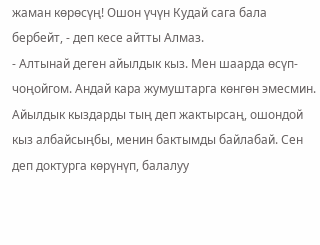жаман көрөсүң! Ошон үчүн Кудай сага бала бербейт, - деп кесе айтты Алмаз.
- Алтынай деген айылдык кыз. Мен шаарда өсүп-чоңойгом. Андай кара жумуштарга көнгөн эмесмин. Айылдык кыздарды тың деп жактырсаң, ошондой кыз албайсыңбы, менин бактымды байлабай. Сен деп доктурга көрүнүп, балалуу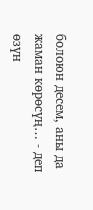болоюн десем, аны да жаман көрөсүң… - деп өзүн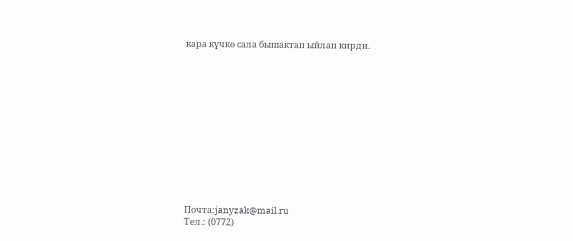кара күчкө сала бышактап ыйлап кирди.













Почта:janyzak@mail.ru
Тел.: (0772)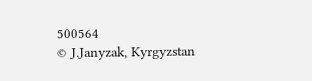500564
© J.Janyzak, Kyrgyzstan